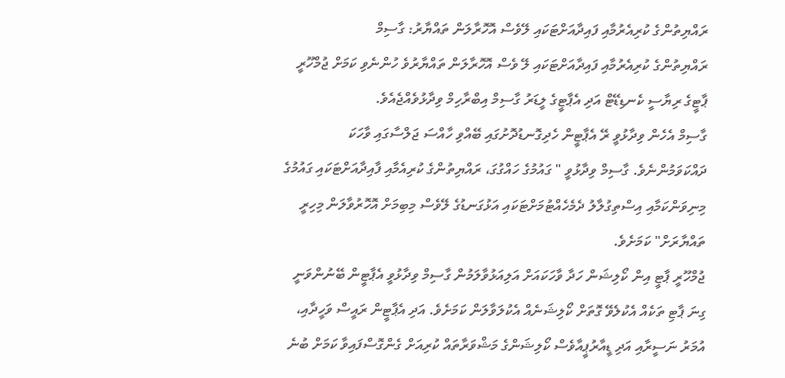ރައްޔިތުންގެ ކުރިއެރުމާއި ފައިދާއަށްޓަކައި ލޭވެސް އޮހޮރާލަން ތައްޔާރު: ގާސިމް
ރައްޔިތުންގެ ކުރިއެރުމާއި ފައިދާއަށްޓަކައި ލޭ ވެސް އޮހޮރާލަން ތައްޔާރުވެ ހުންނެވި ކަމަށް ޖުމްހޫރީ ޕާޓީގެ ރިޔާސީ ކެނޑިޑޭޓް އަދި އެޕާޓީގެ ލީޑަރު ގާސިމް އިބްރާހިމް ވިދާޅުވެއްޖެއެވެ.
ގާސިމް އެހެން ވިދާޅުވީ ރޭ އެޕާޓީން ހެދިގޮނޑުދޮށުގައި ބޭއްވި ހާއްސަ ޖަލްސާގައި ވާހަކަ ދައްކަވަމުންނެވެ. ގާސިމް ވިދާޅުވީ " ގައުމުގެ ހައްގުގަ، ރައްޔިތުންގެ ކުރިއެމާއި ފާއިދާއަށްޓަކައި ގައުމުގެ މިނިވަންކަމާއި އިސްތިގުލާލު ދެމެހެއްޓުމަށްޓަކައި އަޅުގަނޑުގެ ލޭވެސް މިބިމަށް އޮހޮރުވާލަން މިހިރީ ތައްޔާރަށް" ކަމަށެވެ.
ޖުމްހޫރީ ޕާޓީ އިން ކޯލިޝަން ހަދާ ވާހަކައަށް އަލިއަޅުވާލަމުން ގާސިމް ވިދާޅުވީ އެޕާޓީން ބޭނުންވަނީ ގިނަ ޕާޓި ތަކެއް އެކުލެވޭ ގޮތަށް ކޯލިޝަނެއް އެކުލަވާލަން ކަމަށެވެ. އަދި އެޕާޓީން ރައީސް ވަހީދާއި، އުމަރު ނަސީރާއި އަދި ޑީއާރުޕީއާވެސް ކޯލިޝަންގެ މަޝްވަރާތައް ކުރިއަށް ގެންގޮސްފައިވާ ކަމަށް ބުނެ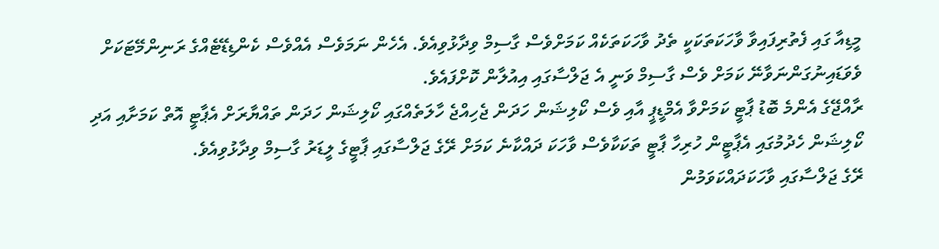މީޑިއާ ގައި ފެތުރިފައިވާ ވާހަކަތަކަކީ ތެދު ވާހަކަތަކެއް ކަމަށްވެސް ގާސިމް ވިދާޅުވިއެވެ. އެހެން ނަމަވެސް އެއްވެސް ކެންޑިޑޭޓެއްގެ ރަނިންމޭޓަކަށް ވެވަޑައިނުގަންނަވާނޭ ކަމަށް ވެސް ގާސިމް ވަނީ އެ ޖަލްސާގައި އިއުލާން ކޮށްފައެވެ.
ރާއްޖޭގެ އެންމެ ބޮޑު ޕާޓީ ކަމަށްވާ އެމްޑީޕީ އާއި ވެސް ކޯލިޝަން ހަދަން ޖެހިއްޖެ ހާލަތެއްގައި ކޯލިޝަން ހަދަން ތައްޔާރަށް އެޕާޓީ އޮތް ކަމަށާއި އަދި ކޯލިޝަން ހެދުމުގައި އެޕާޓީން ހުރިހާ ޕާޓީ ތަކަކާވެސް ވާހަކަ ދައްކާނެ ކަމަށް ރޭގެ ޖަލްސާގައި ޕާޓީގެ ލީޑަރު ގާސިމް ވިދާޅުވިއެވެ.
ރޭގެ ޖަލްސާގައި ވާހަކަދައްކަވަމުން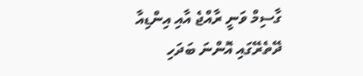ގާސިމް ވަނީ ރާއްޖެ އާއި އިންޑިއާ ދޭތެރޭގައި އޮންނަ ބަދަހި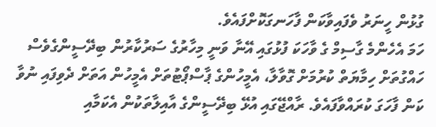ގުޅުން ހީނަރު ވެފައިވާކަން ފާހަނގަކޮށްފައެވެ.
ހަމަ އެހެންމެ ގާސިމް ގެ ވާހަކަ ފުޅުގައި އޭނާ ވަނީ މިހާރުގެ ސަރުކާރުން ބިދޭސީންގެވެސް ހައްގުތަށް ހިމާޔަތް ކުރުމަށް ގޮވާލާ، އެމީހުންގެ ޕާސްޕޯޓުތަށް އެމީހުން އަތަށް ދެވިފައި ނުވާ ކަން ފާހަގަ ކުރައްވާފައެވެ. ރާއްޖޭގައި އުޅޭ ބިދޭސީންގެ އާއިލާތަކުން އެކަމާއި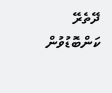ދޭތެރޭ ކަންބޮޑުވުން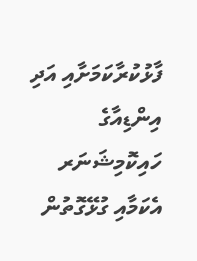ފާޅުކުރާކަމަށާއި އަދި އިންޑިއާގެ ހައިކޮމިޝަނަރ އެކަމާއި ގުޅޭގޮތުން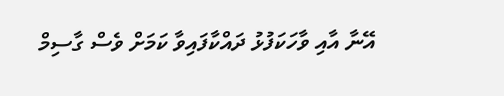އޭނާ އާއި ވާހަކަފުޅު ދައްކާފައިވާ ކަމަށް ވެސް ގާސިމް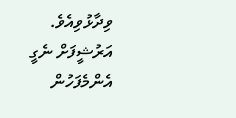ވިދާޅުވިއެވެ.
އަރުޝީފަށް ނެގީ
އެންމެފަހުން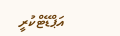އަޕްޑޭޓްކުރީ